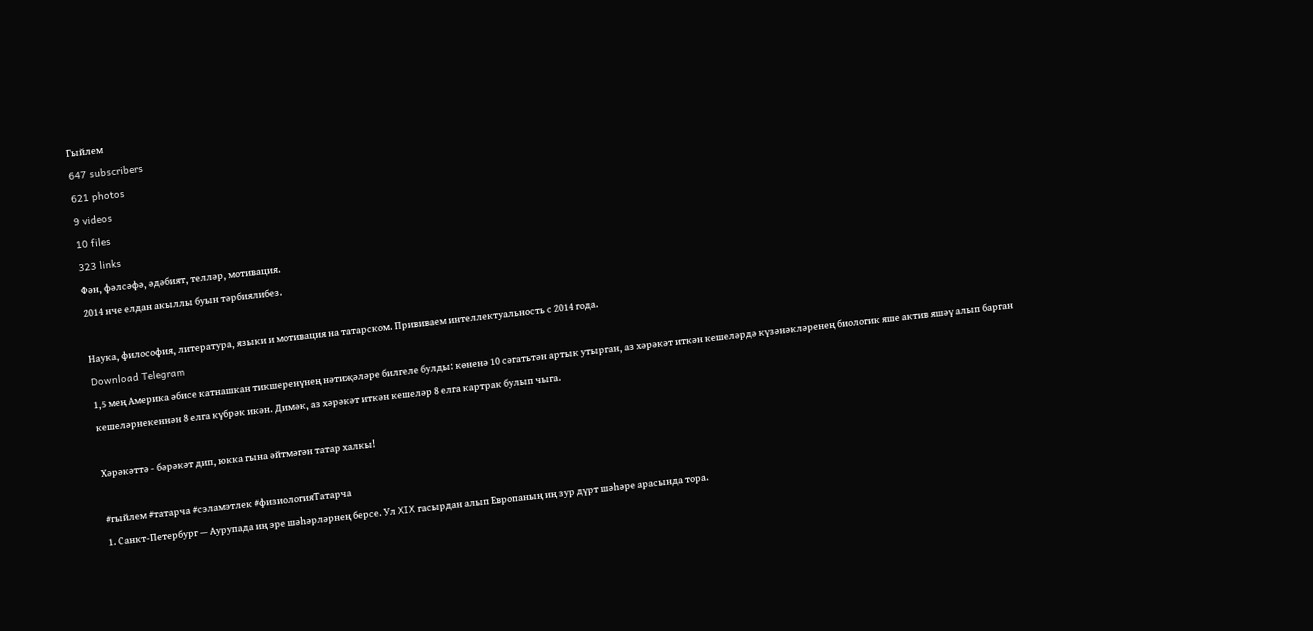Гыйлем
647 subscribers
621 photos
9 videos
10 files
323 links
Фән, фәлсәфә, әдәбият, телләр, мотивация.
2014 нче елдан акыллы буын тәрбиялибез.

Наука, философия, литература, языки и мотивация на татарском. Прививаем интеллектуальность с 2014 года.
Download Telegram
1,5 мең Америка әбисе катнашкан тикшеренүнең нәтиҗәләре билгеле булды: көненә 10 сәгатьтән артык утырган, аз хәрәкәт иткән кешеләрдә күзәнәкләренең биологик яше актив яшәү алып барган кешеләрнекеннән 8 елга күбрәк икән. Димәк, аз хәрәкәт иткән кешеләр 8 елга картрак булып чыга.

Хәрәкәттә - бәрәкәт дип, юкка гына әйтмәгән татар халкы!

#гыйлем #татарча #сэламэтлек #физиологияТатарча
1. Санкт-Петербург — Аурупада иң эре шәһәрләрнең берсе. Ул XIX гасырдан алып Европаның иң зур дүрт шәһәре арасында тора.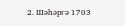2. Шәһәргә 1703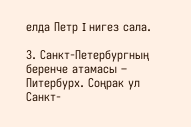елда Петр I нигез сала.

3. Санкт-Петербургның беренче атамасы – Питербурх. Соңрак ул Санкт-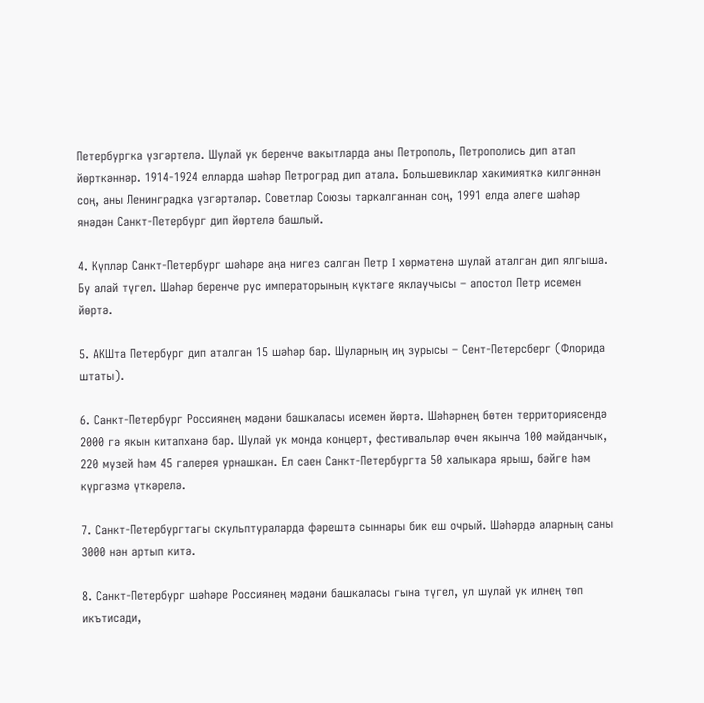Петербургка үзгәртелә. Шулай ук беренче вакытларда аны Петрополь, Петрополись дип атап йөрткәннәр. 1914-1924 елларда шәһәр Петроград дип атала. Большевиклар хакимияткә килгәннән соң, аны Ленинградка үзгәртәләр. Советлар Союзы таркалганнан соң, 1991 елда әлеге шәһәр янәдән Санкт-Петербург дип йөртелә башлый.

4. Күпләр Санкт-Петербург шәһәре аңа нигез салган Петр I хөрмәтенә шулай аталган дип ялгыша. Бу алай түгел. Шәһәр беренче рус императорының күктәге яклаучысы – апостол Петр исемен йөртә.

5. АКШта Петербург дип аталган 15 шәһәр бар. Шуларның иң зурысы – Сент-Петерсберг (Флорида штаты).

6. Санкт-Петербург Россиянең мәдәни башкаласы исемен йөртә. Шәһәрнең бөтен территориясендә 2000 гә якын китапханә бар. Шулай ук монда концерт, фестивальләр өчен якынча 100 мәйданчык, 220 музей һәм 45 галерея урнашкан. Ел саен Санкт-Петербургта 50 халыкара ярыш, бәйге һәм күргәзмә үткәрелә.

7. Санкт-Петербургтагы скульптураларда фәрештә сыннары бик еш очрый. Шәһәрдә аларның саны 3000 нән артып китә.

8. Санкт-Петербург шәһәре Россиянең мәдәни башкаласы гына түгел, ул шулай ук илнең төп икътисади,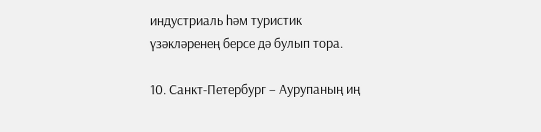индустриаль һәм туристик үзәкләренең берсе дә булып тора.

10. Санкт-Петербург – Аурупаның иң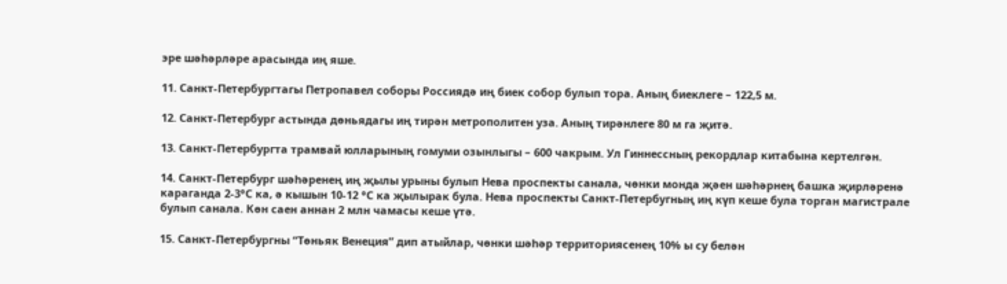эре шәһәрләре арасында иң яше.

11. Санкт-Петербургтагы Петропавел соборы Россиядә иң биек собор булып тора. Аның биеклеге – 122,5 м.

12. Санкт-Петербург астында дөньядагы иң тирән метрополитен уза. Аның тирәнлеге 80 м га җитә.

13. Санкт-Петербургта трамвай юлларының гомуми озынлыгы – 600 чакрым. Ул Гиннессның рекордлар китабына кертелгән.

14. Санкт-Петербург шәһәренең иң җылы урыны булып Нева проспекты санала, чөнки монда җәен шәһәрнең башка җирләренә караганда 2-3°С ка, ә кышын 10-12 °С ка җылырак була. Нева проспекты Санкт-Петербугның иң күп кеше була торган магистрале булып санала. Көн саен аннан 2 млн чамасы кеше үтә.

15. Санкт-Петербургны “Төньяк Венеция” дип атыйлар, чөнки шәһәр территориясенең 10% ы су белән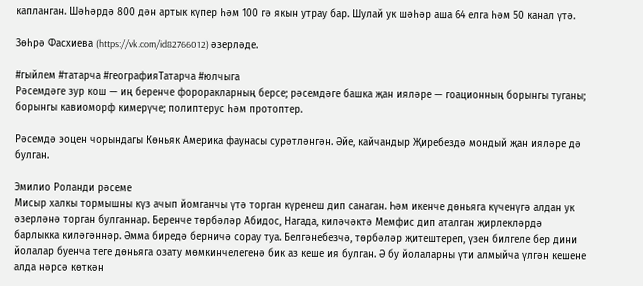капланган. Шәһәрдә 800 дән артык күпер һәм 100 гә якын утрау бар. Шулай ук шәһәр аша 64 елга һәм 50 канал үтә.

Зөһрә Фасхиева (https://vk.com/id82766012) әзерләде.

#гыйлем #татарча #географияТатарча #юлчыга
Рәсемдәге зур кош — иң беренче фороракларның берсе; рәсемдәге башка җан ияләре — гоационның борынгы туганы; борынгы кавиоморф кимерүче; полиптерус һәм протоптер.

Рәсемдә эоцен чорындагы Көньяк Америка фаунасы сурәтләнгән. Әйе, кайчандыр Җиребездә мондый җан ияләре дә булган.

Эмилио Роланди рәсеме
Мисыр халкы тормышны күз ачып йомганчы үтә торган күренеш дип санаган. Һәм икенче дөньяга күченүгә алдан ук әзерләнә торган булганнар. Беренче төрбәләр Абидос, Нагада, киләчәктә Мемфис дип аталган җирлекләрдә барлыкка киләгәннәр. Әмма биредә берничә сорау туа. Белгәнебезчә, төрбәләр җитештереп, үзен билгеле бер дини йолалар буенча теге дөньяга озату мөмкинчелегенә бик аз кеше ия булган. Ә бу йолаларны үти алмыйча үлгән кешене алда нәрсә көткән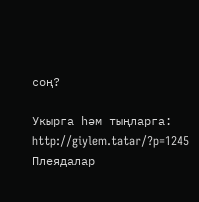соң?

Укырга һәм тыңларга: http://giylem.tatar/?p=1245
Плеядалар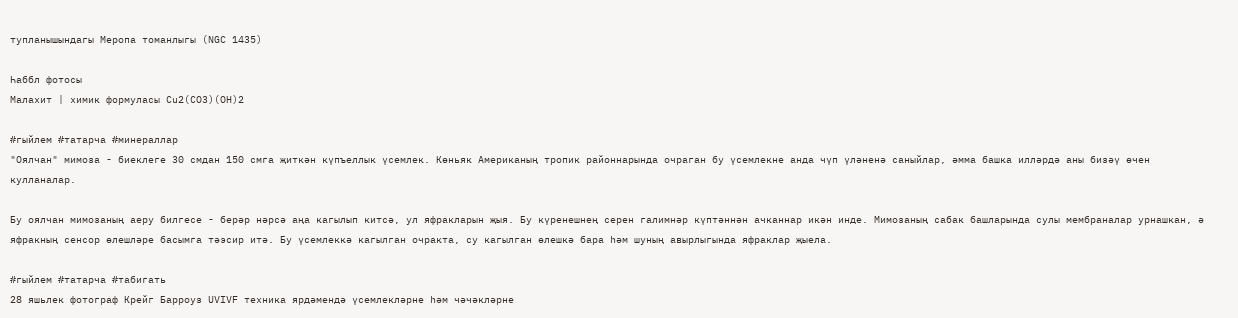тупланышындагы Меропа томанлыгы (NGC 1435)

Һаббл фотосы
Малахит | химик формуласы Cu2(CO3)(OH)2

#гыйлем #татарча #минераллар
"Оялчан" мимоза - биеклеге 30 смдан 150 смга җиткән күпъеллык үсемлек. Көньяк Американың тропик районнарында очраган бу үсемлекне анда чүп үләненә саныйлар, әмма башка илләрдә аны бизәү өчен кулланалар.

Бу оялчан мимозаның аеру билгесе - берәр нәрсә аңа кагылып китсә, ул яфракларын җыя. Бу күренешнең серен галимнәр күптәннән ачканнар икән инде. Мимозаның сабак башларында сулы мембраналар урнашкан, ә яфракның сенсор өлешләре басымга тәэсир итә. Бу үсемлеккә кагылган очракта, су кагылган өлешкә бара һәм шуның авырлыгында яфраклар җыела.

#гыйлем #татарча #табигать
28 яшьлек фотограф Крейг Барроуз UVIVF техника ярдәмендә үсемлекләрне һәм чәчәкләрне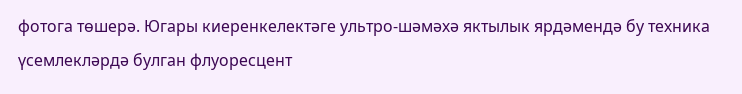фотога төшерә. Югары киеренкелектәге ультро-шәмәхә яктылык ярдәмендә бу техника үсемлекләрдә булган флуоресцент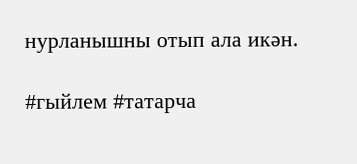нурланышны отып ала икән.

#гыйлем #татарча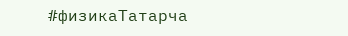#физикаТатарча